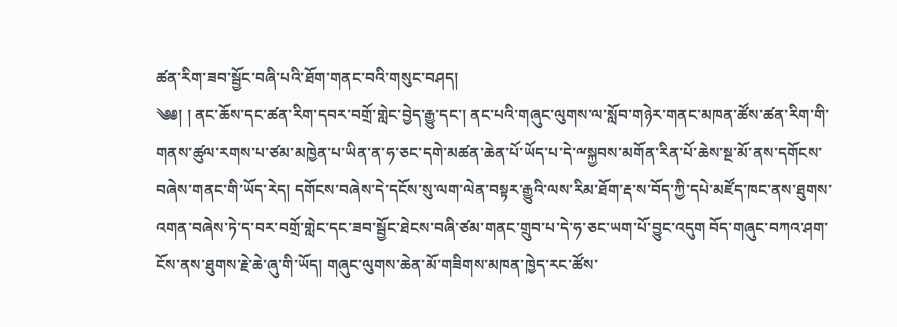ཚན་རིག་ཟབ་སྦྱོང་བཞི་པའི་ཐོག་གནང་བའི་གསུང་བཤད།
༄༅། ། ནང་ཆོས་དང་ཚན་རིག་དབར་བགྲོ་གླེང་བྱེད་རྒྱུ་དང་། ནང་པའི་གཞུང་ལུགས་ལ་སློབ་གཉེར་གནང་མཁན་ཚོས་ཚན་རིག་གི་གནས་ཚུལ་རགས་པ་ཙམ་མཁྱེན་པ་ཡིན་ན་ཧ་ཅང་དགེ་མཚན་ཆེན་པོ་ཡོད་པ་དེ་ྋསྐྱབས་མགོན་རིན་པོ་ཆེས་སྔ་མོ་ནས་དགོངས་བཞེས་གནང་གི་ཡོད་རེད། དགོངས་བཞེས་དེ་དངོས་སུ་ལག་ལེན་བསྟར་རྒྱུའི་ལས་རིམ་ཐོག་རྡ་ས་བོད་ཀྱི་དཔེ་མཛོད་ཁང་ནས་ཐུགས་འགན་བཞེས་ཏེ་ད་བར་བགྲོ་གླེང་དང་ཟབ་སྦྱོང་ཐེངས་བཞི་ཙམ་གནང་གྲུབ་པ་དེ་ཧ་ཅང་ཡག་པོ་བྱུང་འདུག བོད་གཞུང་བཀའ་ཤག་ངོས་ནས་ཐུགས་རྗེ་ཆེ་ཞུ་གི་ཡོད། གཞུང་ལུགས་ཆེན་མོ་གཟིགས་མཁན་ཁྱེད་རང་ཚོས་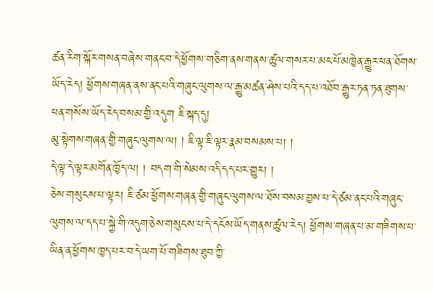ཚན་རིག་སྐོར་གསན་བཞེས་གནང་བ་དེ་ཕྱོགས་གཅིག་ནས་གནས་ཚུལ་གསར་པ་མང་པོ་མཁྱེན་རྒྱུར་ཕན་ཐོགས་ཡོད་རེད། ཕྱོགས་གཞན་ནས་ནང་པའི་གཞུང་ལུགས་ལ་རྒྱུ་མཚན་ཤེས་པའི་དད་པ་འཐོབ་རྒྱུར་ཏན་ཏན་ཐུགས་ཕན་གསོས་ཡོད་རེད་བསམ་གྱི་འདུག ཇི་སྐད་དུ།
མུ་སྟེགས་གཞན་གྱི་གཞུང་ལུགས་ལ། ། ཇི་ལྟ་ཇི་ལྟར་རྣམ་བསམས་པ། །
དེ་ལྟ་དེ་ལྟར་མགོན་ཁྱོད་ལ། ། བདག་གི་སེམས་འདི་དད་པར་གྱུར། །
ཅེས་གསུངས་པ་ལྟར། ཇི་ཙམ་ཕྱོགས་གཞན་གྱི་གཞུང་ལུགས་ལ་ཐོས་བསམ་བྱས་པ་དེ་ཙམ་ནང་པའི་གཞུང་ལུགས་ལ་དད་པ་སྐྱེ་གི་འདུག་ཅེས་གསུངས་པ་དེ་དངོས་ཡོད་གནས་ཚུལ་རེད། ཕྱོགས་གཞན་པ་མ་གཟིགས་པ་ཡིན་ན་ཕྱོགས་ཁྱད་པར་བ་དེ་ཡག་པོ་གཟིགས་ཐུབ་ཀྱི་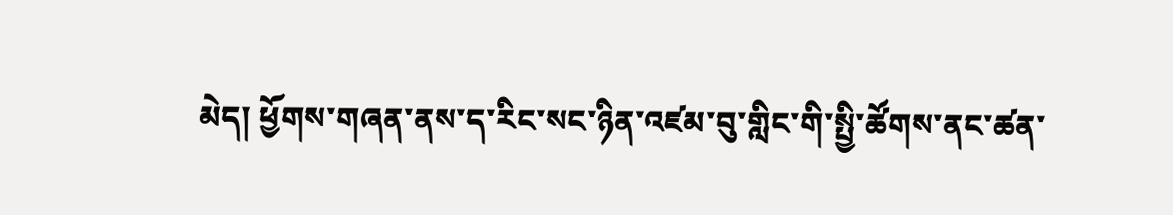མེད། ཕྱོགས་གཞན་ནས་ད་རིང་སང་ཉིན་འཛམ་བུ་གླིང་གི་སྤྱི་ཚོགས་ནང་ཚན་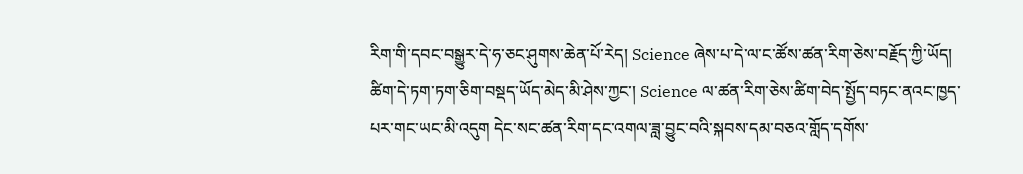རིག་གི་དབང་བསྒྱུར་དེ་ཧ་ཅང་ཤུགས་ཆེན་པོ་རེད། Science ཞེས་པ་དེ་ལ་ང་ཚོས་ཚན་རིག་ཅེས་བརྗོད་ཀྱི་ཡོད། ཚིག་དེ་ཏག་ཏག་ཅིག་བསྡད་ཡོད་མེད་མི་ཤེས་ཀྱང་། Science ལ་ཚན་རིག་ཅེས་ཚིག་བེད་སྤྱོད་བཏང་ནའང་ཁྱད་པར་གང་ཡང་མི་འདུག དེང་སང་ཚན་རིག་དང་འགལ་ཟླ་བྱུང་བའི་སྐབས་དམ་བཅའ་གློད་དགོས་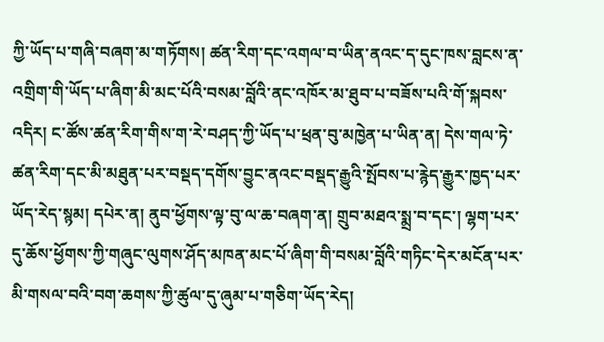ཀྱི་ཡོད་པ་གཞི་བཞག་མ་གཏོགས། ཚན་རིག་དང་འགལ་བ་ཡིན་ནའང་ད་དུང་ཁས་བླངས་ན་འགྲིག་གི་ཡོད་པ་ཞིག་མི་མང་པོའི་བསམ་བློའི་ནང་འཁོར་མ་ཐུབ་པ་བཟོས་པའི་གོ་སྐབས་འདིར། ང་ཚོས་ཚན་རིག་གིས་ག་རེ་བཤད་ཀྱི་ཡོད་པ་ཕྲན་བུ་མཁྱེན་པ་ཡིན་ན། དེས་གལ་ཏེ་ཚན་རིག་དང་མི་མཐུན་པར་བསྡད་དགོས་བྱུང་ནའང་བསྡད་རྒྱུའི་སྤོབས་པ་རྙེད་རྒྱུར་ཁྱད་པར་ཡོད་རེད་སྙམ། དཔེར་ན། ནུབ་ཕྱོགས་ལྟ་བུ་ལ་ཆ་བཞག་ན། གྲུབ་མཐའ་སྨྲ་བ་དང་། ལྷག་པར་དུ་ཆོས་ཕྱོགས་ཀྱི་གཞུང་ལུགས་ཤོད་མཁན་མང་པོ་ཞིག་གི་བསམ་བློའི་གཏིང་དེར་མངོན་པར་མི་གསལ་བའི་བག་ཆགས་ཀྱི་ཚུལ་དུ་ཞུམ་པ་གཅིག་ཡོད་རེད།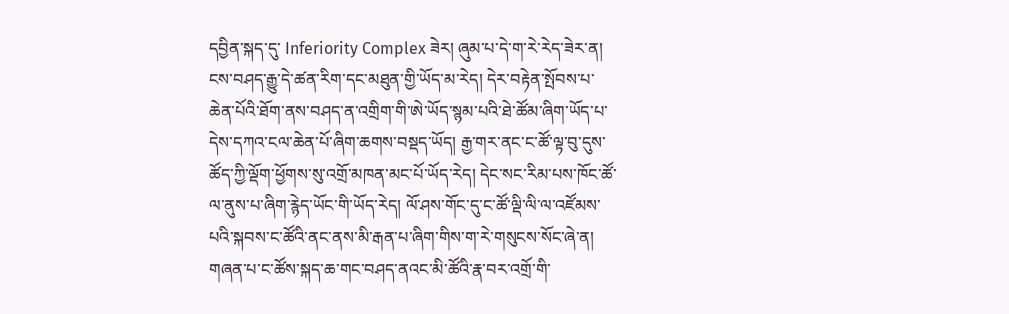དབྱིན་སྐད་དུ་ Inferiority Complex ཟེར། ཞུམ་པ་དེ་ག་རེ་རེད་ཟེར་ན། ངས་བཤད་རྒྱུ་དེ་ཚན་རིག་དང་མཐུན་གྱི་ཡོད་མ་རེད། དེར་བརྟེན་སྤོབས་པ་ཆེན་པོའི་ཐོག་ནས་བཤད་ན་འགྲིག་གི་ཨེ་ཡོད་སྙམ་པའི་ཐེ་ཚོམ་ཞིག་ཡོད་པ་དེས་དཀའ་ངལ་ཆེན་པོ་ཞིག་ཆགས་བསྡད་ཡོད། རྒྱ་གར་ནང་ང་ཚོ་ལྟ་བུ་དུས་ཚོད་ཀྱི་ལྡོག་ཕྱོགས་སུ་འགྲོ་མཁན་མང་པོ་ཡོད་རེད། དེང་སང་རིམ་པས་ཁོང་ཚོ་ལ་ནུས་པ་ཞིག་རྙེད་ཡོང་གི་ཡོད་རེད། ལོ་ཤས་གོང་དུ་ང་ཚོ་ལྡི་ལི་ལ་འཛོམས་པའི་སྐབས་ང་ཚོའི་ནང་ནས་མི་རྒན་པ་ཞིག་གིས་ག་རེ་གསུངས་སོང་ཞེ་ན། གཞན་པ་ང་ཚོས་སྐད་ཆ་གང་བཤད་ནའང་མི་ཚོའི་རྣ་བར་འགྲོ་གི་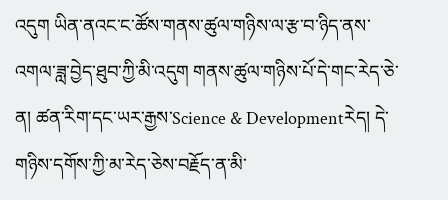འདུག ཡིན་ནའང་ང་ཚོས་གནས་ཚུལ་གཉིས་ལ་རྩ་བ་ཉིད་ནས་འགལ་ཟླ་བྱེད་ཐུབ་ཀྱི་མི་འདུག གནས་ཚུལ་གཉིས་པོ་དེ་གང་རེད་ཅེ་ན། ཚན་རིག་དང་ཡར་རྒྱས་Science & Developmentརེད། དེ་གཉིས་དགོས་ཀྱི་མ་རེད་ཅེས་བརྗོད་ན་མི་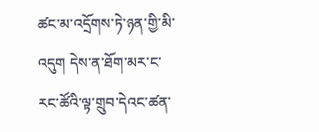ཚང་མ་འདྲོགས་ཏེ་ཉན་གྱི་མི་འདུག དེས་ན་ཐོག་མར་ང་རང་ཚོའི་ལྟ་གྲུབ་དེའང་ཚན་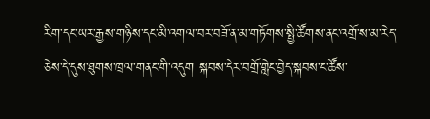རིག་དང་ཡར་རྒྱས་གཉིས་དང་མི་འགལ་བར་བཟོ་ན་མ་གཏོགས་སྤྱི་ཚོགས་ནང་འགྲོ་ས་མ་རེད་ཅེས་དེ་དུས་ཐུགས་ཁྲལ་གནང་གི་འདུག སྐབས་དེར་བགྲོ་གླེང་བྱེད་སྐབས་ང་ཚོས་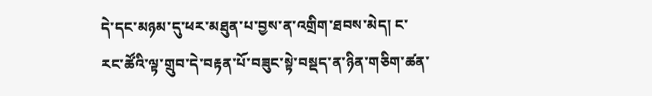དེ་དང་མཉམ་དུ་ཕར་མཐུན་པ་བྱས་ན་འགྲིག་ཐབས་མེད། ང་རང་ཚོའི་ལྟ་གྲུབ་དེ་བརྟན་པོ་བཟུང་སྟེ་བསྡད་ན་ཉིན་གཅིག་ཚན་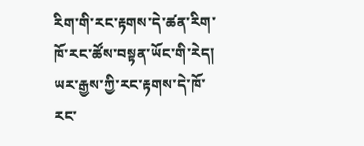རིག་གི་རང་རྟགས་དེ་ཚན་རིག་ཁོ་རང་ཚོས་བསྟན་ཡོང་གི་རེད། ཡར་རྒྱས་ཀྱི་རང་རྟགས་དེ་ཁོ་རང་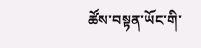ཚོས་བསྟན་ཡོང་གི་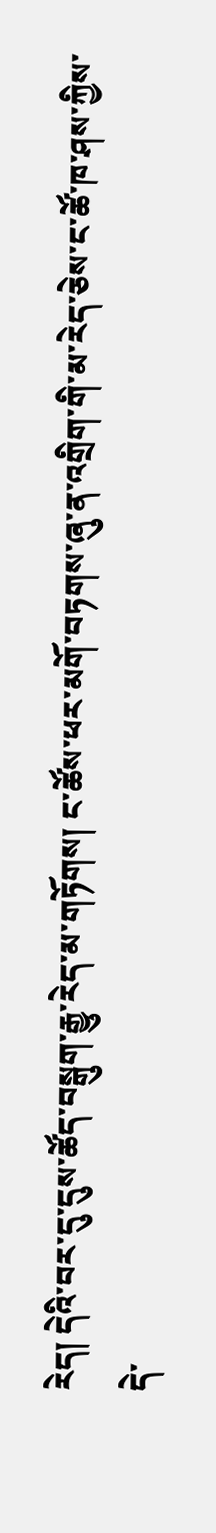རེད། དེའི་བར་དུ་དུས་ཚོད་བསྒུག་རྒྱུ་རེད་མ་གཏོགས། ང་ཚོས་ཕར་མགོ་བཏགས་ཞུ་ན་འགྲིག་གི་མ་རེད་ཅེས་ང་ཚོ་ཁ་ཤས་ཀྱིས་དེ་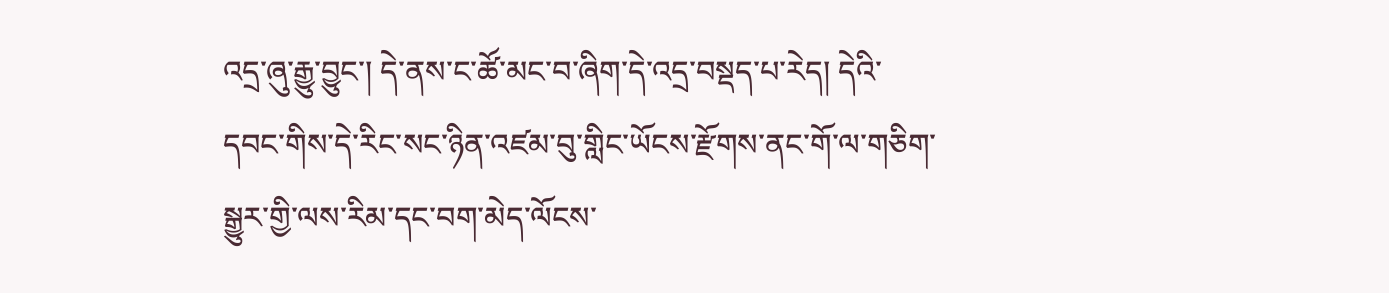འདྲ་ཞུ་རྒྱུ་བྱུང་། དེ་ནས་ང་ཚོ་མང་བ་ཞིག་དེ་འདྲ་བསྡད་པ་རེད། དེའི་དབང་གིས་དེ་རིང་སང་ཉིན་འཛམ་བུ་གླིང་ཡོངས་རྫོགས་ནང་གོ་ལ་གཅིག་སྒྱུར་གྱི་ལས་རིམ་དང་བག་མེད་ལོངས་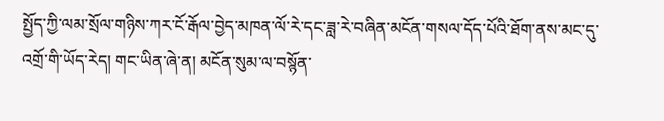སྤྱོད་ཀྱི་ལམ་སྲོལ་གཉིས་ཀར་ངོ་རྒོལ་བྱེད་མཁན་ལོ་རེ་དང་ཟླ་རེ་བཞིན་མངོན་གསལ་དོད་པོའི་ཐོག་ནས་མང་དུ་འགྲོ་གི་ཡོད་རེད། གང་ཡིན་ཞེ་ན། མངོན་སུམ་ལ་བསྙོན་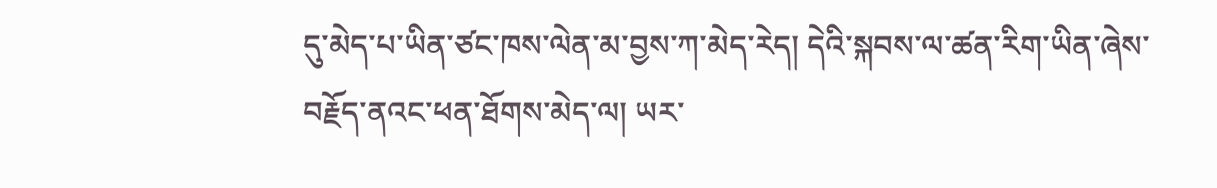དུ་མེད་པ་ཡིན་ཙང་ཁས་ལེན་མ་བྱས་ཀ་མེད་རེད། དེའི་སྐབས་ལ་ཚན་རིག་ཡིན་ཞེས་བརྗོད་ནའང་ཕན་ཐོགས་མེད་ལ། ཡར་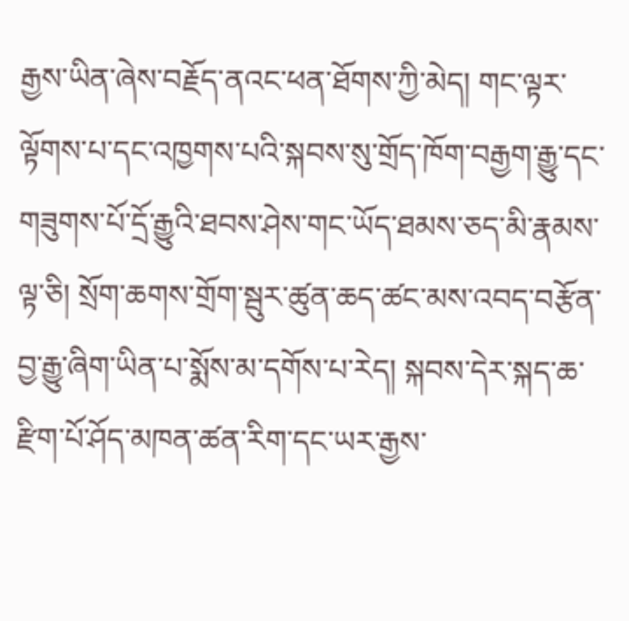རྒྱས་ཡིན་ཞེས་བརྗོད་ནའང་ཕན་ཐོགས་ཀྱི་མེད། གང་ལྟར་ལྟོགས་པ་དང་འཁྱགས་པའི་སྐབས་སུ་གྲོད་ཁོག་བརྒྱག་རྒྱུ་དང་གཟུགས་པོ་དྲོ་རྒྱུའི་ཐབས་ཤེས་གང་ཡོད་ཐམས་ཅད་མི་རྣམས་ལྟ་ཅི། སྲོག་ཆགས་གྲོག་སྦུར་ཚུན་ཆད་ཚང་མས་འབད་བརྩོན་བྱ་རྒྱུ་ཞིག་ཡིན་པ་སྨོས་མ་དགོས་པ་རེད། སྐབས་དེར་སྐད་ཆ་རྫིག་པོ་ཤོད་མཁན་ཚན་རིག་དང་ཡར་རྒྱས་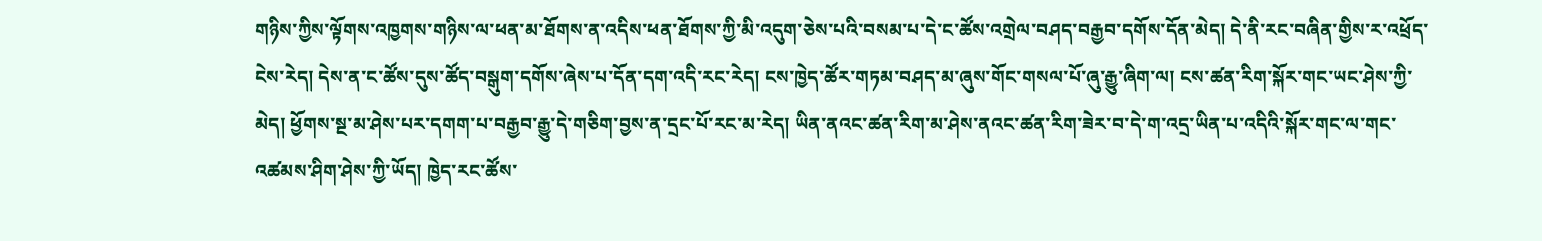གཉིས་ཀྱིས་ལྟོགས་འཁྱགས་གཉིས་ལ་ཕན་མ་ཐོགས་ན་འདིས་ཕན་ཐོགས་ཀྱི་མི་འདུག་ཅེས་པའི་བསམ་པ་དེ་ང་ཚོས་འགྲེལ་བཤད་བརྒྱབ་དགོས་དོན་མེད། དེ་ནི་རང་བཞིན་གྱིས་ར་འཕྲོད་ངེས་རེད། དེས་ན་ང་ཚོས་དུས་ཚོད་བསྒུག་དགོས་ཞེས་པ་དོན་དག་འདི་རང་རེད། ངས་ཁྱེད་ཚོར་གཏམ་བཤད་མ་ཞུས་གོང་གསལ་པོ་ཞུ་རྒྱུ་ཞིག་ལ། ངས་ཚན་རིག་སྐོར་གང་ཡང་ཤེས་ཀྱི་མེད། ཕྱོགས་སྔ་མ་ཤེས་པར་དགག་པ་བརྒྱབ་རྒྱུ་དེ་གཅིག་བྱས་ན་དྲང་པོ་རང་མ་རེད། ཡིན་ནའང་ཚན་རིག་མ་ཤེས་ནའང་ཚན་རིག་ཟེར་བ་དེ་ག་འདྲ་ཡིན་པ་འདིའི་སྐོར་གང་ལ་གང་འཚམས་ཤིག་ཤེས་ཀྱི་ཡོད། ཁྱེད་རང་ཚོས་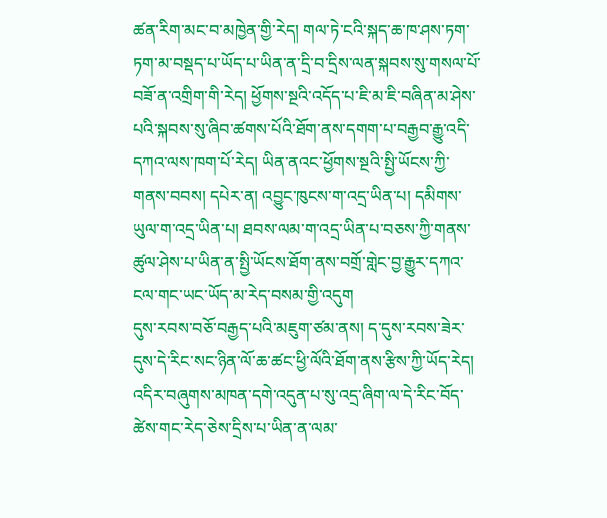ཚན་རིག་མང་བ་མཁྱེན་གྱི་རེད། གལ་ཏེ་ངའི་སྐད་ཆ་ཁ་ཤས་ཏག་ཏག་མ་བསྡད་པ་ཡོད་པ་ཡིན་ན་དྲི་བ་དྲིས་ལན་སྐབས་སུ་གསལ་པོ་བཟོ་ན་འགྲིག་གི་རེད། ཕྱོགས་སྔའི་འདོད་པ་ཇི་མ་ཇི་བཞིན་མ་ཤེས་པའི་སྐབས་སུ་ཞིབ་ཚགས་པོའི་ཐོག་ནས་དགག་པ་བརྒྱབ་རྒྱུ་འདི་དཀའ་ལས་ཁག་པོ་རེད། ཡིན་ནའང་ཕྱོགས་སྔའི་སྤྱི་ཡོངས་ཀྱི་གནས་བབས། དཔེར་ན། འབྱུང་ཁུངས་ག་འདྲ་ཡིན་པ། དམིགས་ཡུལ་ག་འདྲ་ཡིན་པ། ཐབས་ལམ་ག་འདྲ་ཡིན་པ་བཅས་ཀྱི་གནས་ཚུལ་ཤེས་པ་ཡིན་ན་སྤྱི་ཡོངས་ཐོག་ནས་བགྲོ་གླེང་བྱ་རྒྱུར་དཀའ་ངལ་གང་ཡང་ཡོད་མ་རེད་བསམ་གྱི་འདུག
དུས་རབས་བཅོ་བརྒྱད་པའི་མཇུག་ཙམ་ནས། ད་དུས་རབས་ཟེར་དུས་དེ་རིང་སང་ཉིན་ལོ་ཆ་ཚང་ཕྱི་ལོའི་ཐོག་ནས་རྩིས་ཀྱི་ཡོད་རེད། འདིར་བཞུགས་མཁན་དགེ་འདུན་པ་སུ་འདྲ་ཞིག་ལ་དེ་རིང་བོད་ཚེས་གང་རེད་ཅེས་དྲིས་པ་ཡིན་ན་ལམ་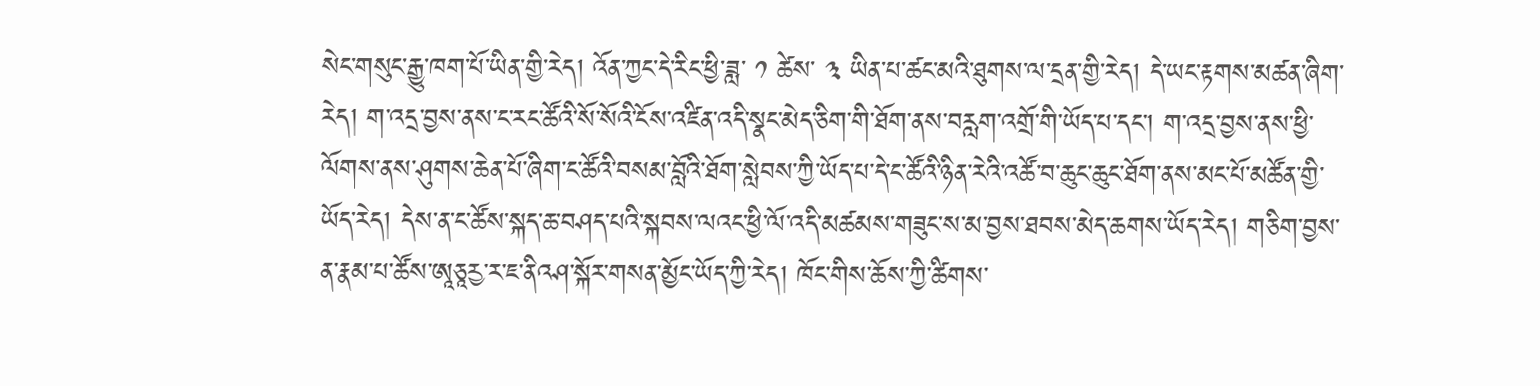སེང་གསུང་རྒྱུ་ཁག་པོ་ཡིན་གྱི་རེད། འོན་ཀྱང་དེ་རིང་ཕྱི་ཟླ་ ༡ ཚེས་ ༣ ཡིན་པ་ཚང་མའི་ཐུགས་ལ་དྲན་གྱི་རེད། དེ་ཡང་རྟགས་མཚན་ཞིག་རེད། ག་འདྲ་བྱས་ནས་ང་རང་ཚོའི་སོ་སོའི་ངོས་འཛིན་འདི་སྣང་མེད་ཅིག་གི་ཐོག་ནས་བརླག་འགྲོ་གི་ཡོད་པ་དང་། ག་འདྲ་བྱས་ནས་ཕྱི་ལོགས་ནས་ཤུགས་ཆེན་པོ་ཞིག་ང་ཚོའི་བསམ་བློའི་ཐོག་སླེབས་ཀྱི་ཡོད་པ་དེ་ང་ཚོའི་ཉིན་རེའི་འཚོ་བ་ཆུང་ཆུང་ཐོག་ནས་མང་པོ་མཚོན་གྱི་ཡོད་རེད། དེས་ན་ང་ཚོས་སྐད་ཆ་བཤད་པའི་སྐབས་ལའང་ཕྱི་ལོ་འདི་མཚམས་གཟུང་ས་མ་བྱས་ཐབས་མེད་ཆགས་ཡོད་རེད། གཅིག་བྱས་ན་རྣམ་པ་ཚོས་ཨཱཅཱརྱ་ར་ཇ་ནིའཤ་སྐོར་གསན་མྱོང་ཡོད་ཀྱི་རེད། ཁོང་གིས་ཆོས་ཀྱི་ཚིགས་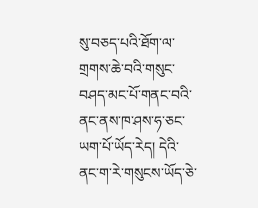སུ་བཅད་པའི་ཐོག་ལ་གྲགས་ཆེ་བའི་གསུང་བཤད་མང་པོ་གནང་བའི་ནང་ནས་ཁ་ཤས་ཧ་ཅང་ཡག་པོ་ཡོད་རེད། དེའི་ནང་ག་རེ་གསུངས་ཡོད་ཅེ་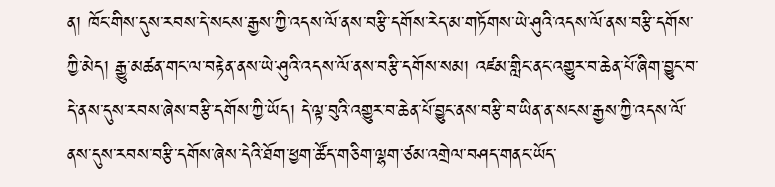ན། ཁོང་གིས་དུས་རབས་དེ་སངས་རྒྱས་ཀྱི་འདས་ལོ་ནས་བརྩི་དགོས་རེད་མ་གཏོགས་ཡེ་ཤུའི་འདས་ལོ་ནས་བརྩི་དགོས་ཀྱི་མེད། རྒྱུ་མཚན་གང་ལ་བརྟེན་ནས་ཡེ་ཤུའི་འདས་ལོ་ནས་བརྩི་དགོས་སམ། འཛམ་གླིང་ནང་འགྱུར་བ་ཆེན་པོ་ཞིག་བྱུང་བ་དེ་ནས་དུས་རབས་ཞེས་བརྩི་དགོས་ཀྱི་ཡོད། དེ་ལྟ་བུའི་འགྱུར་བ་ཆེན་པོ་བྱུང་ནས་བརྩི་བ་ཡིན་ན་སངས་རྒྱས་ཀྱི་འདས་ལོ་ནས་དུས་རབས་བརྩི་དགོས་ཞེས་དེའི་ཐོག་ཕྱག་ཚོད་གཅིག་ལྷག་ཙམ་འགྲེལ་བཤད་གནང་ཡོད་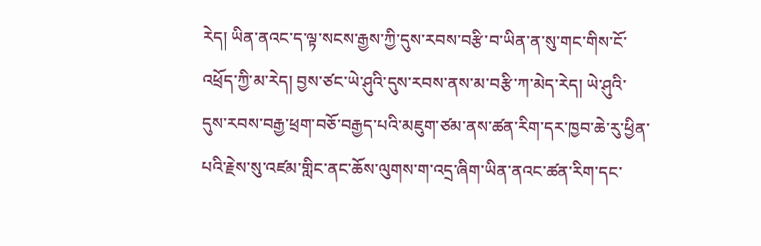རེད། ཡིན་ནའང་ད་ལྟ་སངས་རྒྱས་ཀྱི་དུས་རབས་བརྩི་བ་ཡིན་ན་སུ་གང་གིས་ངོ་འཕྲོད་ཀྱི་མ་རེད། བྱས་ཙང་ཡེ་ཤུའི་དུས་རབས་ནས་མ་བརྩི་ཀ་མེད་རེད། ཡེ་ཤུའི་དུས་རབས་བརྒྱ་ཕྲག་བཅོ་བརྒྱད་པའི་མཇུག་ཙམ་ནས་ཚན་རིག་དར་ཁྱབ་ཆེ་རུ་ཕྱིན་པའི་རྗེས་སུ་འཛམ་གླིང་ནང་ཆོས་ལུགས་ག་འདྲ་ཞིག་ཡིན་ནའང་ཚན་རིག་དང་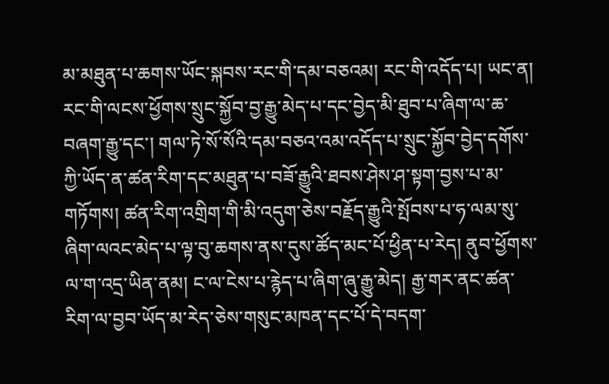མ་མཐུན་པ་ཆགས་ཡོང་སྐབས་རང་གི་དམ་བཅའམ། རང་གི་འདོད་པ། ཡང་ན། རང་གི་ལངས་ཕྱོགས་སྲུང་སྐྱོབ་བྱ་རྒྱུ་མེད་པ་དང་བྱེད་མི་ཐུབ་པ་ཞིག་ལ་ཆ་བཞག་རྒྱུ་དང་། གལ་ཏེ་སོ་སོའི་དམ་བཅའ་འམ་འདོད་པ་སྲུང་སྐྱོབ་བྱེད་དགོས་ཀྱི་ཡོད་ན་ཚན་རིག་དང་མཐུན་པ་བཟོ་རྒྱུའི་ཐབས་ཤེས་ཤ་སྟག་བྱས་པ་མ་གཏོགས། ཚན་རིག་འགྲིག་གི་མི་འདུག་ཅེས་བརྗོད་རྒྱུའི་སྤོབས་པ་ཧ་ལམ་སུ་ཞིག་ལའང་མེད་པ་ལྟ་བུ་ཆགས་ནས་དུས་ཚོད་མང་པོ་ཕྱིན་པ་རེད། ནུབ་ཕྱོགས་ལ་ག་འདྲ་ཡིན་ནམ། ང་ལ་ངེས་པ་རྙེད་པ་ཞིག་ཞུ་རྒྱུ་མེད། རྒྱ་གར་ནང་ཚན་རིག་ལ་བྱབ་ཡོད་མ་རེད་ཅེས་གསུང་མཁན་དང་པོ་དེ་བདག་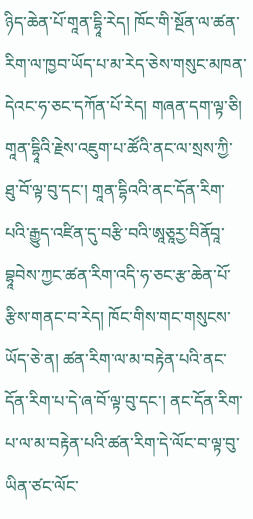ཉིད་ཆེན་པོ་གཱན་དྷཱི་རེད། ཁོང་གི་སྔོན་ལ་ཚན་རིག་ལ་ཁྱབ་ཡོད་པ་མ་རེད་ཅེས་གསུང་མཁན་དེའང་ཧ་ཅང་དཀོན་པོ་རེད། གཞན་དག་ལྟ་ཅི། གཱན་དྷཱིའི་རྗེས་འཇུག་པ་ཚོའི་ནང་ལ་སྲས་ཀྱི་ཐུ་བོ་ལྟ་བུ་དང་། གཱན་དྷིའའི་ནང་དོན་རིག་པའི་རྒྱུད་འཛིན་དུ་བརྩི་བའི་ཨཱཅཱརྱ་བིནོབཱ་བྷཱབེས་ཀྱང་ཚན་རིག་འདི་ཧ་ཅང་རྩ་ཆེན་པོ་རྩིས་གནང་བ་རེད། ཁོང་གིས་གང་གསུངས་ཡོད་ཅེ་ན། ཚན་རིག་ལ་མ་བརྟེན་པའི་ནང་དོན་རིག་པ་དེ་ཞ་བོ་ལྟ་བུ་དང་། ནང་དོན་རིག་པ་ལ་མ་བརྟེན་པའི་ཚན་རིག་དེ་ལོང་བ་ལྟ་བུ་ཡིན་ཙང་ལོང་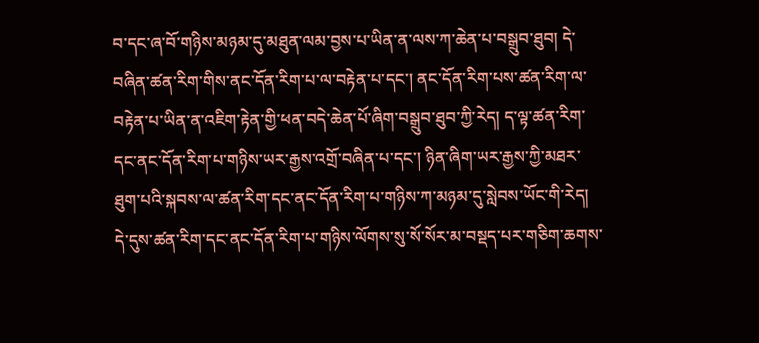བ་དང་ཞ་བོ་གཉིས་མཉམ་དུ་མཐུན་ལམ་བྱས་པ་ཡིན་ན་ལས་ཀ་ཆེན་པ་བསྒྲུབ་ཐུབ། དེ་བཞིན་ཚན་རིག་གིས་ནང་དོན་རིག་པ་ལ་བརྟེན་པ་དང་། ནང་དོན་རིག་པས་ཚན་རིག་ལ་བརྟེན་པ་ཡིན་ན་འཇིག་རྟེན་གྱི་ཕན་བདེ་ཆེན་པོ་ཞིག་བསྒྲུབ་ཐུབ་ཀྱི་རེད། ད་ལྟ་ཚན་རིག་དང་ནང་དོན་རིག་པ་གཉིས་ཡར་རྒྱས་འགྲོ་བཞིན་པ་དང་། ཉིན་ཞིག་ཡར་རྒྱས་ཀྱི་མཐར་ཐུག་པའི་སྐབས་ལ་ཚན་རིག་དང་ནང་དོན་རིག་པ་གཉིས་ཀ་མཉམ་དུ་སླེབས་ཡོང་གི་རེད། དེ་དུས་ཚན་རིག་དང་ནང་དོན་རིག་པ་གཉིས་ལོགས་སུ་སོ་སོར་མ་བསྡད་པར་གཅིག་ཆགས་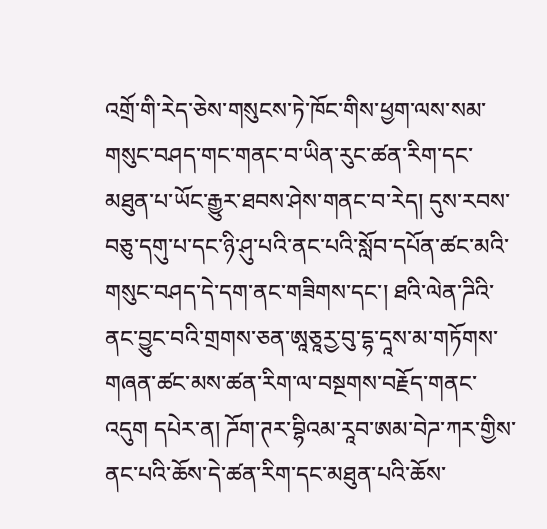འགྲོ་གི་རེད་ཅེས་གསུངས་ཏེ་ཁོང་གིས་ཕྱག་ལས་སམ་གསུང་བཤད་གང་གནང་བ་ཡིན་རུང་ཚན་རིག་དང་མཐུན་པ་ཡོང་རྒྱུར་ཐབས་ཤེས་གནང་བ་རེད། དུས་རབས་བཅུ་དགུ་པ་དང་ཉི་ཤུ་པའི་ནང་པའི་སློབ་དཔོན་ཚང་མའི་གསུང་བཤད་དེ་དག་ནང་གཟིགས་དང་། ཐའི་ལེན་ཌིའི་ནང་བྱུང་བའི་གྲགས་ཅན་ཨཱཅཱརྱ་བུ་དྷ་དཱས་མ་གཏོགས་གཞན་ཚང་མས་ཚན་རིག་ལ་བསྔགས་བརྗོད་གནང་འདུག དཔེར་ན། ཌོག་ཊར་བྷིའམ་རཱབ་ཨམ་བེཌ་ཀར་གྱིས་ནང་པའི་ཆོས་དེ་ཚན་རིག་དང་མཐུན་པའི་ཆོས་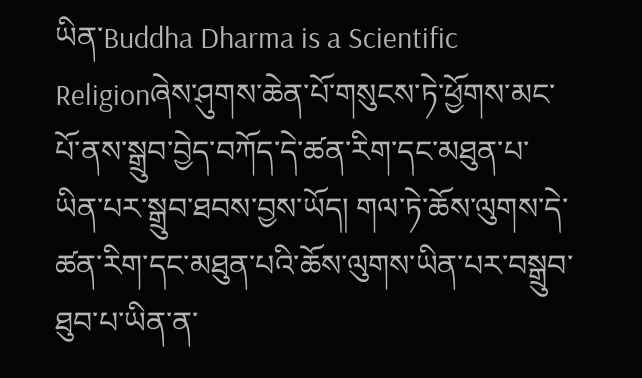ཡིན་Buddha Dharma is a Scientific Religionཞེས་ཤུགས་ཆེན་པོ་གསུངས་ཏེ་ཕྱོགས་མང་པོ་ནས་སྒྲུབ་བྱེད་བཀོད་དེ་ཚན་རིག་དང་མཐུན་པ་ཡིན་པར་སྒྲུབ་ཐབས་བྱས་ཡོད། གལ་ཏེ་ཆོས་ལུགས་དེ་ཚན་རིག་དང་མཐུན་པའི་ཆོས་ལུགས་ཡིན་པར་བསྒྲུབ་ཐུབ་པ་ཡིན་ན་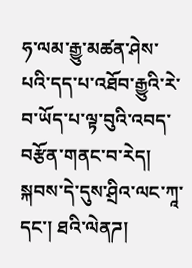ཧ་ལམ་རྒྱུ་མཚན་ཤེས་པའི་དད་པ་འཐོབ་རྒྱུའི་རེ་བ་ཡོད་པ་ལྟ་བུའི་འབད་བརྩོན་གནང་བ་རེད། སྐབས་དེ་དུས་ཤྲིའ་ལང་ཀཱ་དང་། ཐའི་ལེནཌ།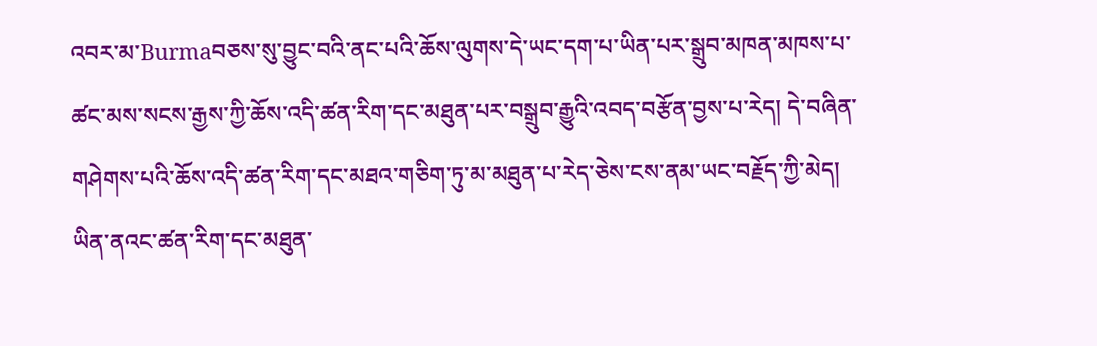འབར་མ་Burmaབཅས་སུ་བྱུང་བའི་ནང་པའི་ཆོས་ལུགས་དེ་ཡང་དག་པ་ཡིན་པར་སྒྲུབ་མཁན་མཁས་པ་ཚང་མས་སངས་རྒྱས་ཀྱི་ཆོས་འདི་ཚན་རིག་དང་མཐུན་པར་བསྒྲུབ་རྒྱུའི་འབད་བརྩོན་བྱས་པ་རེད། དེ་བཞིན་གཤེགས་པའི་ཆོས་འདི་ཚན་རིག་དང་མཐའ་གཅིག་ཏུ་མ་མཐུན་པ་རེད་ཅེས་ངས་ནམ་ཡང་བརྗོད་ཀྱི་མེད། ཡིན་ནའང་ཚན་རིག་དང་མཐུན་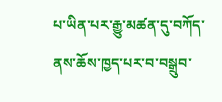པ་ཡིན་པར་རྒྱུ་མཚན་དུ་བཀོད་ནས་ཆོས་ཁྱད་པར་བ་བསྒྲུབ་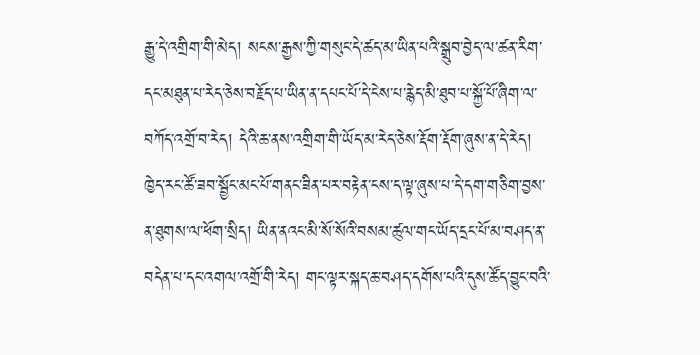རྒྱུ་དེ་འགྲིག་གི་མེད། སངས་རྒྱས་ཀྱི་གསུང་དེ་ཚད་མ་ཡིན་པའི་སྒྲུབ་བྱེད་ལ་ཚན་རིག་དང་མཐུན་པ་རེད་ཅེས་བརྗོད་པ་ཡིན་ན་དཔང་པོ་དེ་ངེས་པ་རྙེད་མི་ཐུབ་པ་སྐྱོ་པོ་ཞིག་ལ་བཀོད་འགྲོ་བ་རེད། དེའི་ཆ་ནས་འགྲིག་གི་ཡོད་མ་རེད་ཅེས་རྡོག་རྡོག་ཞུས་ན་དེ་རེད། ཁྱེད་རང་ཚོ་ཟབ་སྦྱོང་མང་པོ་གནང་ཟིན་པར་བརྟེན་ངས་ད་ལྟ་ཞུས་པ་དེ་དག་གཅིག་བྱས་ན་ཐུགས་ལ་ཕོག་སྲིད། ཡིན་ནའང་མི་སོ་སོའི་བསམ་ཚུལ་གང་ཡོད་དྲང་པོ་མ་བཤད་ན་བདེན་པ་དང་འགལ་འགྲོ་གི་རེད། གང་ལྟར་སྐད་ཆ་བཤད་དགོས་པའི་དུས་ཚོད་བྱུང་བའི་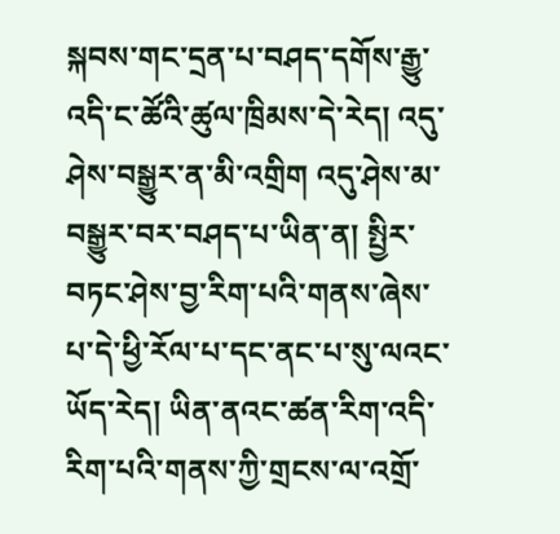སྐབས་གང་དྲན་པ་བཤད་དགོས་རྒྱུ་འདི་ང་ཚོའི་ཚུལ་ཁྲིམས་དེ་རེད། འདུ་ཤེས་བསྒྱུར་ན་མི་འགྲིག འདུ་ཤེས་མ་བསྒྱུར་བར་བཤད་པ་ཡིན་ན། སྤྱིར་བཏང་ཤེས་བྱ་རིག་པའི་གནས་ཞེས་པ་དེ་ཕྱི་རོལ་པ་དང་ནང་པ་སུ་ལའང་ཡོད་རེད། ཡིན་ནའང་ཚན་རིག་འདི་རིག་པའི་གནས་ཀྱི་གྲངས་ལ་འགྲོ་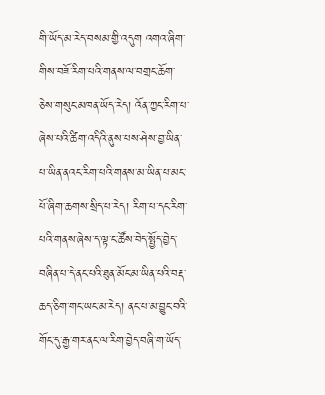གི་ཡོད་མ་རེད་བསམ་གྱི་འདུག འགའ་ཞིག་གིས་བཟོ་རིག་པའི་གནས་ལ་བགྲང་ཆོག་ཅེས་གསུང་མཁན་ཡོད་རེད། འོན་ཀྱང་རིག་པ་ཞེས་པའི་ཚིག་འདིའི་ནུས་པས་ཤེས་བྱ་ཡིན་པ་ཡིན་ནའང་རིག་པའི་གནས་མ་ཡིན་པ་མང་པོ་ཞིག་ཆགས་སྲིད་པ་རེད། རིག་པ་དང་རིག་པའི་གནས་ཞེས་ད་ལྟ་ང་ཚོས་བེད་སྤྱོད་བྱེད་བཞིན་པ་དེ་ནང་པའི་ཐུན་མོང་མ་ཡིན་པའི་བརྡ་ཆད་ཅིག་གང་ཡང་མ་རེད། ནང་པ་མ་བྱུང་བའི་གོང་དུ་རྒྱ་གར་ནང་ལ་རིག་བྱེད་བཞི་ག་ཡོད་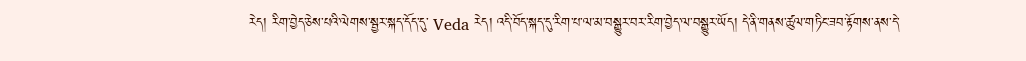རེད། རིག་བྱེད་ཅེས་པའི་ལེགས་སྦྱར་སྐད་དོད་དུ་ Veda རེད། འདི་བོད་སྐད་དུ་རིག་པ་ལ་མ་བསྒྱུར་བར་རིག་བྱེད་ལ་བསྒྱུར་ཡོད། དེ་ནི་གནས་ཚུལ་གཏིང་ཟབ་རྟོགས་ནས་དེ་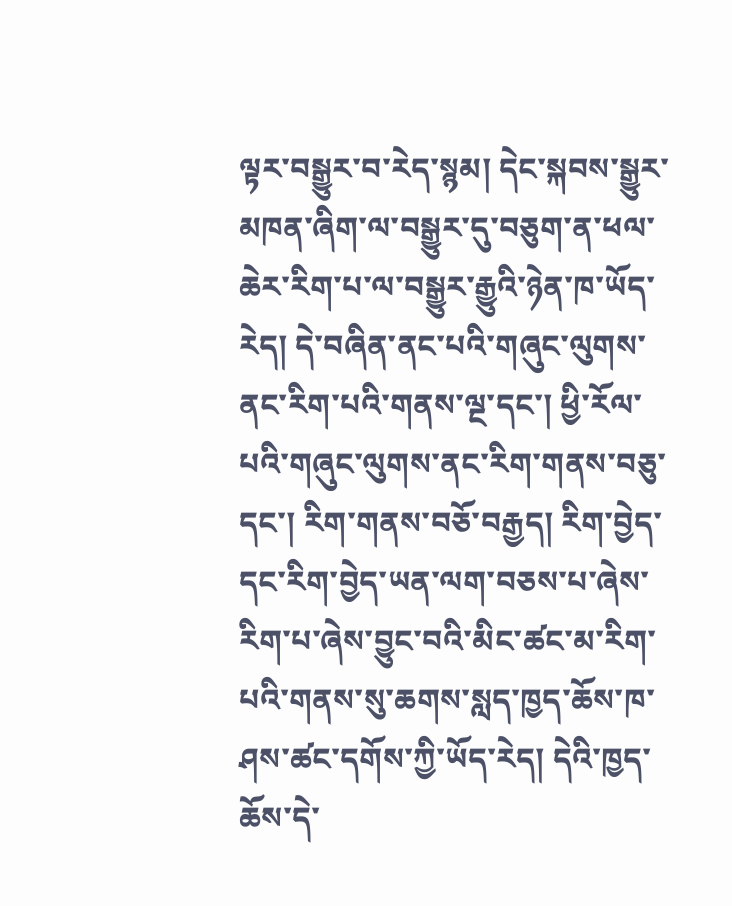ལྟར་བསྒྱུར་བ་རེད་སྙམ། དེང་སྐབས་སྒྱུར་མཁན་ཞིག་ལ་བསྒྱུར་དུ་བཅུག་ན་ཕལ་ཆེར་རིག་པ་ལ་བསྒྱུར་རྒྱུའི་ཉེན་ཁ་ཡོད་རེད། དེ་བཞིན་ནང་པའི་གཞུང་ལུགས་ནང་རིག་པའི་གནས་ལྔ་དང་། ཕྱི་རོལ་པའི་གཞུང་ལུགས་ནང་རིག་གནས་བཅུ་དང་། རིག་གནས་བཅོ་བརྒྱད། རིག་བྱེད་དང་རིག་བྱེད་ཡན་ལག་བཅས་པ་ཞེས་རིག་པ་ཞེས་བྱུང་བའི་མིང་ཚང་མ་རིག་པའི་གནས་སུ་ཆགས་སླད་ཁྱད་ཆོས་ཁ་ཤས་ཚང་དགོས་ཀྱི་ཡོད་རེད། དེའི་ཁྱད་ཆོས་དེ་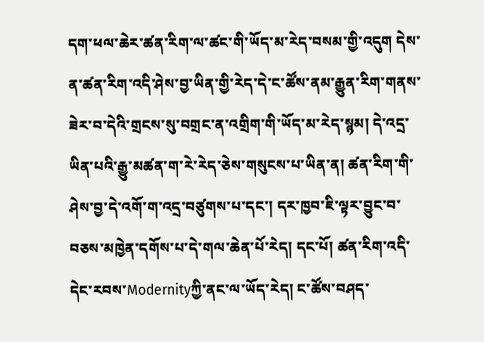དག་ཕལ་ཆེར་ཚན་རིག་ལ་ཚང་གི་ཡོད་མ་རེད་བསམ་གྱི་འདུག དེས་ན་ཚན་རིག་འདི་ཤེས་བྱ་ཡིན་གྱི་རེད་དེ་ང་ཚོས་ནམ་རྒྱུན་རིག་གནས་ཟེར་བ་དེའི་གྲངས་སུ་བགྲང་ན་འགྲིག་གི་ཡོད་མ་རེད་སྙམ། དེ་འདྲ་ཡིན་པའི་རྒྱུ་མཚན་ག་རེ་རེད་ཅེས་གསུངས་པ་ཡིན་ན། ཚན་རིག་གི་ཤེས་བྱ་དེ་འགོ་ག་འདྲ་བཙུགས་པ་དང་། དར་ཁྱབ་ཇི་ལྟར་བྱུང་བ་བཅས་མཁྱེན་དགོས་པ་དེ་གལ་ཆེན་པོ་རེད། དང་པོ། ཚན་རིག་འདི་དེང་རབས་Modernityཀྱི་ནང་ལ་ཡོད་རེད། ང་ཚོས་བཤད་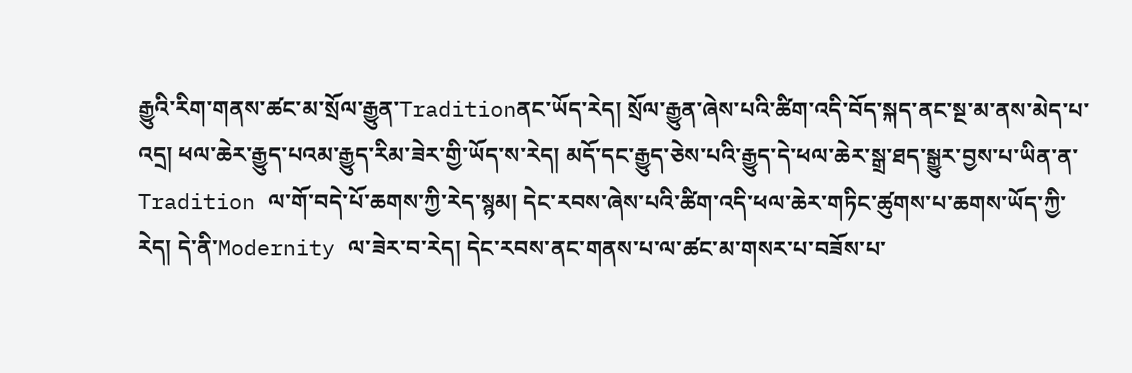རྒྱུའི་རིག་གནས་ཚང་མ་སྲོལ་རྒྱུན་Traditionནང་ཡོད་རེད། སྲོལ་རྒྱུན་ཞེས་པའི་ཚིག་འདི་བོད་སྐད་ནང་སྔ་མ་ནས་མེད་པ་འདྲ། ཕལ་ཆེར་རྒྱུད་པའམ་རྒྱུད་རིམ་ཟེར་གྱི་ཡོད་ས་རེད། མདོ་དང་རྒྱུད་ཅེས་པའི་རྒྱུད་དེ་ཕལ་ཆེར་སྒྲ་ཐད་སྒྱུར་བྱས་པ་ཡིན་ན་ Tradition ལ་གོ་བདེ་པོ་ཆགས་ཀྱི་རེད་སྙམ། དེང་རབས་ཞེས་པའི་ཚིག་འདི་ཕལ་ཆེར་གཏིང་ཚུགས་པ་ཆགས་ཡོད་ཀྱི་རེད། དེ་ནི་Modernity ལ་ཟེར་བ་རེད། དེང་རབས་ནང་གནས་པ་ལ་ཚང་མ་གསར་པ་བཟོས་པ་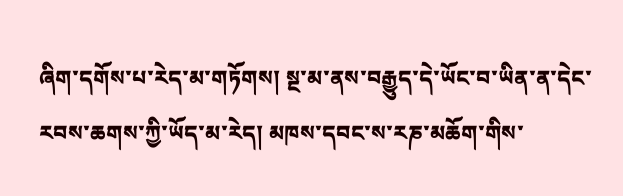ཞིག་དགོས་པ་རེད་མ་གཏོགས། སྔ་མ་ནས་བརྒྱུད་དེ་ཡོང་བ་ཡིན་ན་དེང་རབས་ཆགས་ཀྱི་ཡོད་མ་རེད། མཁས་དབང་ས་རཎ་མཆོག་གིས་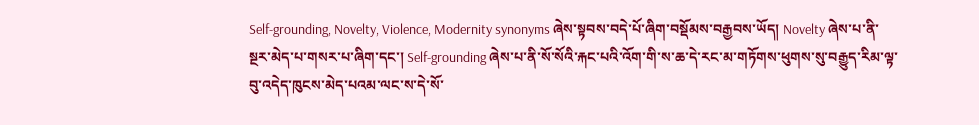Self-grounding, Novelty, Violence, Modernity synonyms ཞེས་སྟབས་བདེ་པོ་ཞིག་བསྡོམས་བརྒྱབས་ཡོད། Novelty ཞེས་པ་ནི་སྔར་མེད་པ་གསར་པ་ཞིག་དང་། Self-grounding ཞེས་པ་ནི་སོ་སོའི་རྐང་པའི་འོག་གི་ས་ཆ་དེ་རང་མ་གཏོགས་ཕུགས་སུ་བརྒྱུད་རིམ་ལྟ་བུ་འདེད་ཁུངས་མེད་པའམ་ལང་ས་དེ་སོ་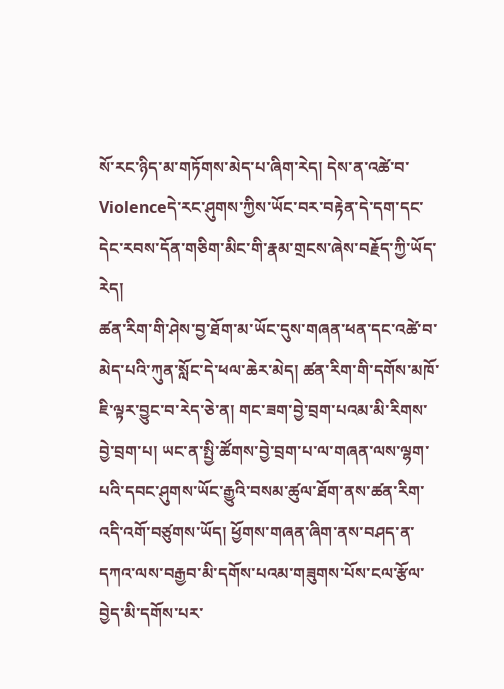སོ་རང་ཉིད་མ་གཏོགས་མེད་པ་ཞིག་རེད། དེས་ན་འཚེ་བ་Violenceདེ་རང་ཤུགས་ཀྱིས་ཡོང་བར་བརྟེན་དེ་དག་དང་དེང་རབས་དོན་གཅིག་མིང་གི་རྣམ་གྲངས་ཞེས་བརྗོད་ཀྱི་ཡོད་རེད།
ཚན་རིག་གི་ཤེས་བྱ་ཐོག་མ་ཡོང་དུས་གཞན་ཕན་དང་འཚེ་བ་མེད་པའི་ཀུན་སློང་དེ་ཕལ་ཆེར་མེད། ཚན་རིག་གི་དགོས་མཁོ་ཇི་ལྟར་བྱུང་བ་རེད་ཅེ་ན། གང་ཟག་བྱེ་བྲག་པའམ་མི་རིགས་བྱེ་བྲག་པ། ཡང་ན་སྤྱི་ཚོགས་བྱེ་བྲག་པ་ལ་གཞན་ལས་ལྷག་པའི་དབང་ཤུགས་ཡོང་རྒྱུའི་བསམ་ཚུལ་ཐོག་ནས་ཚན་རིག་འདི་འགོ་བཙུགས་ཡོད། ཕྱོགས་གཞན་ཞིག་ནས་བཤད་ན་དཀའ་ལས་བརྒྱབ་མི་དགོས་པའམ་གཟུགས་པོས་ངལ་རྩོལ་བྱེད་མི་དགོས་པར་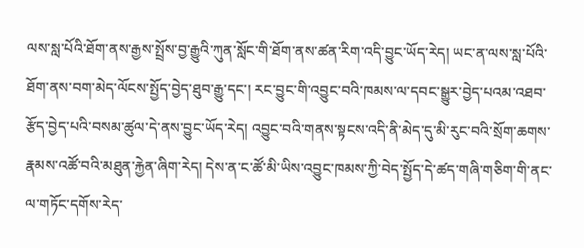ལས་སླ་པོའི་ཐོག་ནས་རྒྱས་སྤྲོས་བྱ་རྒྱུའི་ཀུན་སློང་གི་ཐོག་ནས་ཚན་རིག་འདི་བྱུང་ཡོད་རེད། ཡང་ན་ལས་སླ་པོའི་ཐོག་ནས་བག་མེད་ལོངས་སྤྱོད་བྱེད་ཐུབ་རྒྱུ་དང་། རང་བྱུང་གི་འབྱུང་བའི་ཁམས་ལ་དབང་སྒྱུར་བྱེད་པའམ་འཐབ་རྩོད་བྱེད་པའི་བསམ་ཚུལ་དེ་ནས་བྱུང་ཡོད་རེད། འབྱུང་བའི་གནས་སྟངས་འདི་ནི་མེད་དུ་མི་རུང་བའི་སྲོག་ཆགས་རྣམས་འཚོ་བའི་མཐུན་རྐྱེན་ཞིག་རེད། དེས་ན་ང་ཚོ་མི་ཡིས་འབྱུང་ཁམས་ཀྱི་བེད་སྤྱོད་དེ་ཚད་གཞི་གཅིག་གི་ནང་ལ་གཏོང་དགོས་རེད་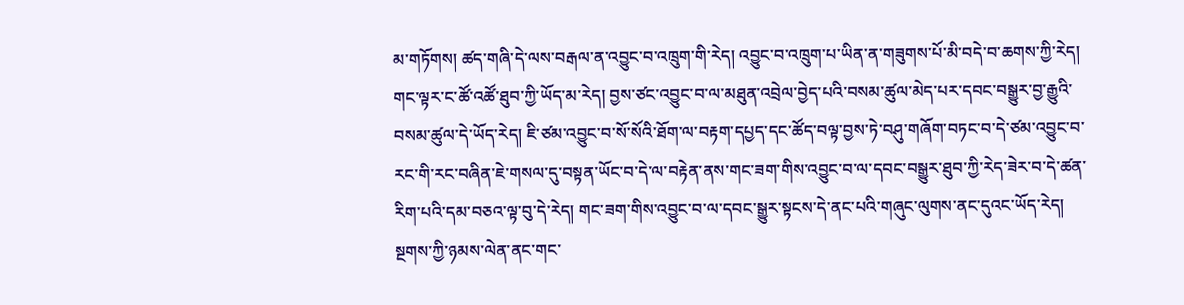མ་གཏོགས། ཚད་གཞི་དེ་ལས་བརྒལ་ན་འབྱུང་བ་འཁྲུག་གི་རེད། འབྱུང་བ་འཁྲུག་པ་ཡིན་ན་གཟུགས་པོ་མི་བདེ་བ་ཆགས་ཀྱི་རེད། གང་ལྟར་ང་ཚོ་འཚོ་ཐུབ་ཀྱི་ཡོད་མ་རེད། བྱས་ཙང་འབྱུང་བ་ལ་མཐུན་འབྲེལ་བྱེད་པའི་བསམ་ཚུལ་མེད་པར་དབང་བསྒྱུར་བྱ་རྒྱུའི་བསམ་ཚུལ་དེ་ཡོད་རེད། ཇི་ཙམ་འབྱུང་བ་སོ་སོའི་ཐོག་ལ་བརྟག་དཔྱད་དང་ཚོད་བལྟ་བྱས་ཏེ་བཤུ་གཞོག་བཏང་བ་དེ་ཙམ་འབྱུང་བ་རང་གི་རང་བཞིན་ཇེ་གསལ་དུ་བསྟན་ཡོང་བ་དེ་ལ་བརྟེན་ནས་གང་ཟག་གིས་འབྱུང་བ་ལ་དབང་བསྒྱུར་ཐུབ་ཀྱི་རེད་ཟེར་བ་དེ་ཚན་རིག་པའི་དམ་བཅའ་ལྟ་བུ་དེ་རེད། གང་ཟག་གིས་འབྱུང་བ་ལ་དབང་སྒྱུར་སྟངས་དེ་ནང་པའི་གཞུང་ལུགས་ནང་དུའང་ཡོད་རེད། སྔགས་ཀྱི་ཉམས་ལེན་ནང་གང་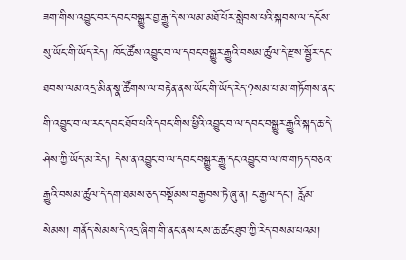ཟག་གིས་འབྱུང་བར་དབང་བསྒྱུར་བྱ་རྒྱུ་དེ་ས་ལམ་མཐོ་པོར་སླེབས་པའི་སྐབས་ལ་དངོས་སུ་ཡོང་གི་ཡོད་རེད། ཁོང་ཚོས་འབྱུང་བ་ལ་དབང་བསྒྱུར་རྒྱུའི་བསམ་ཚུལ་དེ་རྫས་སྦྱོར་དང་ཐབས་ལམ་འདྲ་མིན་སྣ་ཚོགས་ལ་བརྟེན་ནས་ཡོང་གི་ཡོད་རེད་?སམ་པ་མ་གཏོགས་ནང་གི་འབྱུང་བ་ལ་རང་དབང་ཐོབ་པའི་དབང་གིས་ཕྱིའི་འབྱུང་བ་ལ་དབང་བསྒྱུར་རྒྱུའི་སྐད་ཆ་དེ་ཤེས་ཀྱི་ཡོད་མ་རེད། དེས་ན་འབྱུང་བ་ལ་དབང་བསྒྱུར་རྒྱུ་དང་འབྱུང་བ་ལ་ཁ་གཏད་བཅའ་རྒྱུའི་བསམ་ཚུལ་དེ་དག་ཐམས་ཅད་བསྡོམས་བརྒྱབས་ཏེ་ཞུ་ན། ང་རྒྱལ་དང་། རློམ་སེམས། གནོད་སེམས་དེ་འདྲ་ཞིག་གི་ནང་ནས་ངས་ཆ་ཚང་ཐུབ་ཀྱི་རེད་བསམ་པའམ།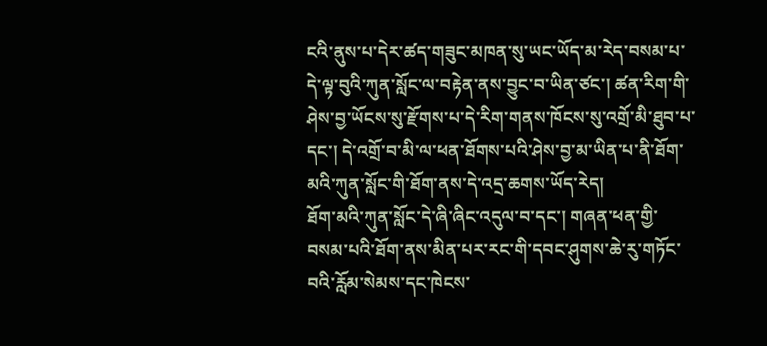ངའི་ནུས་པ་དེར་ཚད་གཟུང་མཁན་སུ་ཡང་ཡོད་མ་རེད་བསམ་པ་དེ་ལྟ་བུའི་ཀུན་སློང་ལ་བརྟེན་ནས་བྱུང་བ་ཡིན་ཙང་། ཚན་རིག་གི་ཤེས་བྱ་ཡོངས་སུ་རྫོགས་པ་དེ་རིག་གནས་ཁོངས་སུ་འགྲོ་མི་ཐུབ་པ་དང་། དེ་འགྲོ་བ་མི་ལ་ཕན་ཐོགས་པའི་ཤེས་བྱ་མ་ཡིན་པ་ནི་ཐོག་མའི་ཀུན་སློང་གི་ཐོག་ནས་དེ་འདྲ་ཆགས་ཡོད་རེད།
ཐོག་མའི་ཀུན་སློང་དེ་ཞི་ཞིང་འདུལ་བ་དང་། གཞན་ཕན་གྱི་བསམ་པའི་ཐོག་ནས་མིན་པར་རང་གི་དབང་ཤུགས་ཆེ་རུ་གཏོང་བའི་རློམ་སེམས་དང་ཁེངས་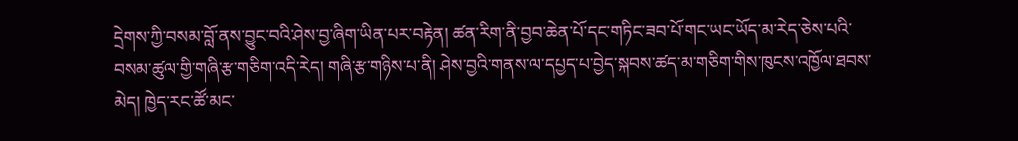དྲེགས་ཀྱི་བསམ་བློ་ནས་བྱུང་བའི་ཤེས་བྱ་ཞིག་ཡིན་པར་བརྟེན། ཚན་རིག་ནི་བྱབ་ཆེན་པོ་དང་གཏིང་ཟབ་པོ་གང་ཡང་ཡོད་མ་རེད་ཅེས་པའི་བསམ་ཚུལ་གྱི་གཞི་རྩ་གཅིག་འདི་རེད། གཞི་རྩ་གཉིས་པ་ནི། ཤེས་བྱའི་གནས་ལ་དཔྱད་པ་བྱེད་སྐབས་ཚད་མ་གཅིག་གིས་ཁུངས་འཁྱོལ་ཐབས་མེད། ཁྱེད་རང་ཚོ་མང་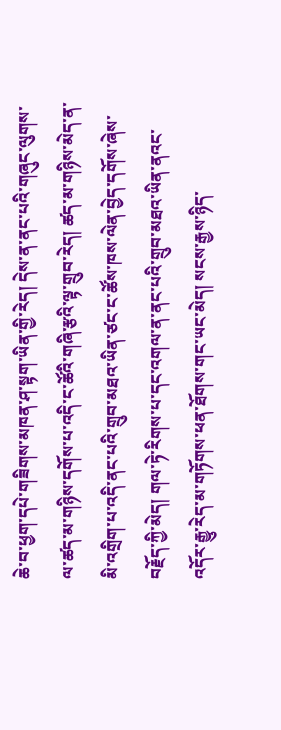ཆེ་བ་ཕྱག་དཔེ་གཟིགས་མཁན་ཤ་སྟག་ཡིན་གྱི་རེད། དེས་ན་ནང་པའི་གཞུང་ལུགས་ལ་ཚད་མ་གཉིས་དགོས་པ་འདི་ང་ཚོའི་གཞི་རྩའི་ལྟ་གྲུབ་རེད། ཚད་མ་གཉིས་མེད་ན་མི་འགྲིག་པ་འདི་ནང་པའི་གྲུབ་མཐའ་ཡིན་ཙང་ང་ཚོས་ཁས་ལེན་བྱེད་དགོས་ཞེས་བརྗོད་ཀྱི་མེད། གལ་ཏེ་རིགས་པ་དང་འགལ་ན་ནང་པའི་གྲུབ་མཐའ་ཡིན་ནའང་འདོར་རྒྱུ་རེད་མ་གཏོགས་ཕན་ཐོགས་གང་ཡང་མེད། སངས་རྒྱས་ཉིད་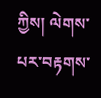ཀྱིས། ལེགས་པར་བརྟགས་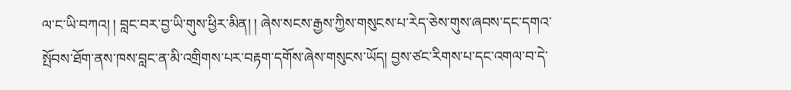ལ་ང་ཡི་བཀའ། ། བླང་བར་བྱ་ཡི་གུས་ཕྱིར་མིན། ། ཞེས་སངས་རྒྱས་ཀྱིས་གསུངས་པ་རེད་ཅེས་གུས་ཞབས་དང་དགའ་སྤོབས་ཐོག་ནས་ཁས་བླང་ན་མི་འགྲིགས་པར་བརྟག་དགོས་ཞེས་གསུངས་ཡོད། བྱས་ཙང་རིགས་པ་དང་འགལ་བ་དེ་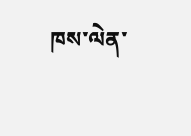ཁས་ལེན་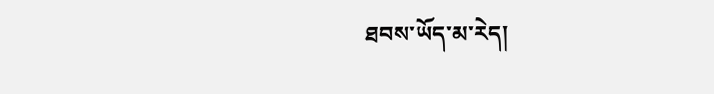ཐབས་ཡོད་མ་རེད།